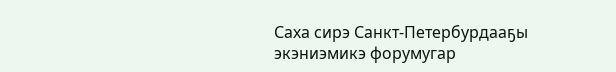Саха сирэ Санкт-Петербурдааҕы экэниэмикэ форумугар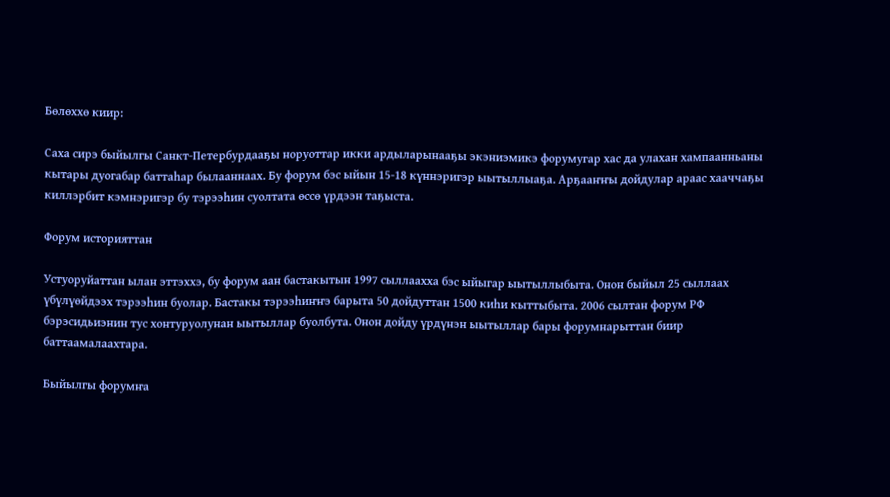Бөлөххө киир:

Саха сирэ быйылгы Санкт-Петербурдааҕы норуоттар икки ардыларынааҕы экэниэмикэ форумугар хас да улахан хампаанньаны кытары дуогабар баттаһар былааннаах. Бу форум бэс ыйын 15-18 күннэригэр ыытыллыаҕа. Арҕааҥҥы дойдулар араас хааччаҕы киллэрбит кэмнэригэр бу тэрээһин суолтата өссө үрдээн таҕыста.

Форум историяттан

Устуоруйаттан ылан эттэххэ, бу форум аан бастакытын 1997 сыллаахха бэс ыйыгар ыытыллыбыта. Онон быйыл 25 сыллаах үбүлүөйдээх тэрээһин буолар. Бастакы тэрээһиҥҥэ барыта 50 дойдуттан 1500 киһи кыттыбыта. 2006 сылтан форум РФ бэрэсидьиэнин тус хонтуруолунан ыытыллар буолбута. Онон дойду үрдүнэн ыытыллар бары форумнарыттан биир баттаамалаахтара.

Быйылгы форумҥа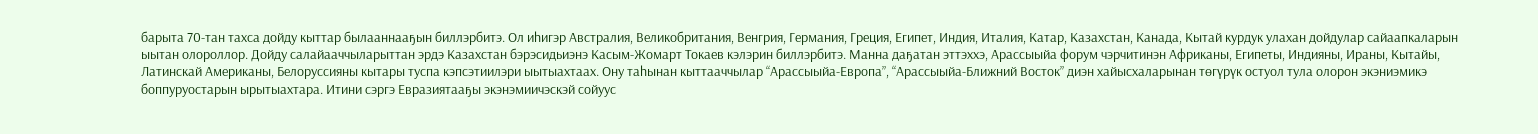барыта 70-тан тахса дойду кыттар былааннааҕын биллэрбитэ. Ол иһигэр Австралия, Великобритания, Венгрия, Германия, Греция, Египет, Индия, Италия, Катар, Казахстан, Канада, Кытай курдук улахан дойдулар сайаапкаларын ыытан олороллор. Дойду салайааччыларыттан эрдэ Казахстан бэрэсидьиэнэ Касым-Жомарт Токаев кэлэрин биллэрбитэ. Манна даҕатан эттэххэ, Арассыыйа форум чэрчитинэн Африканы, Египеты, Индияны, Ираны, Кытайы, Латинскай Американы, Белоруссияны кытары туспа кэпсэтиилэри ыытыахтаах. Ону таһынан кыттааччылар “Арассыыйа-Европа”, “Арассыыйа-Ближний Восток” диэн хайысхаларынан төгүрүк остуол тула олорон экэниэмикэ боппуруостарын ырытыахтара. Итини сэргэ Евразиятааҕы экэнэмиичэскэй сойуус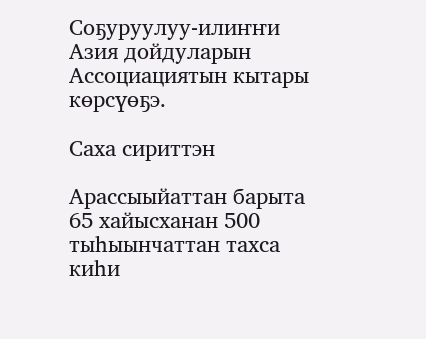Соҕуруулуу-илиҥҥи Азия дойдуларын Ассоциациятын кытары көрсүөҕэ.

Саха сириттэн

Арассыыйаттан барыта 65 хайысханан 500 тыһыынчаттан тахса киһи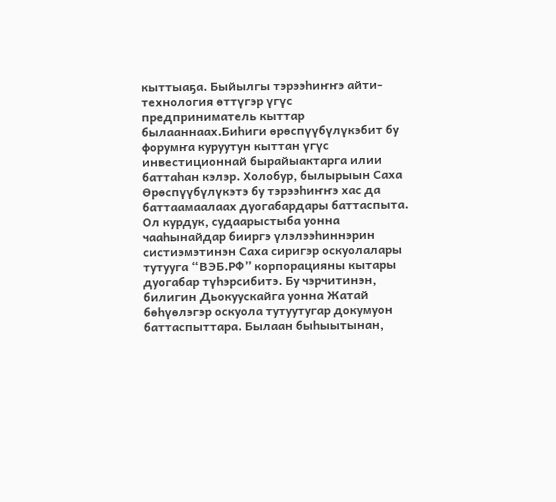кыттыаҕа. Быйылгы тэрээһиҥҥэ айти-технология өттүгэр үгүс предприниматель кыттар былааннаах.Биһиги өрөспүүбүлүкэбит бу форумҥа куруутун кыттан үгүс инвестиционнай бырайыактарга илии баттаһан кэлэр. Холобур, былырыын Саха Өрөспүүбүлүкэтэ бу тэрээһиҥҥэ хас да баттаамаалаах дуогабардары баттаспыта. Ол курдук, судаарыстыба уонна чааһынайдар бииргэ үлэлээһиннэрин систиэмэтинэн Саха сиригэр оскуолалары тутууга “ВЭБ.РФ” корпорацияны кытары дуогабар түһэрсибитэ. Бу чэрчитинэн, билигин Дьокуускайга уонна Жатай бөһүөлэгэр оскуола тутуутугар докумуон баттаспыттара. Былаан быһыытынан,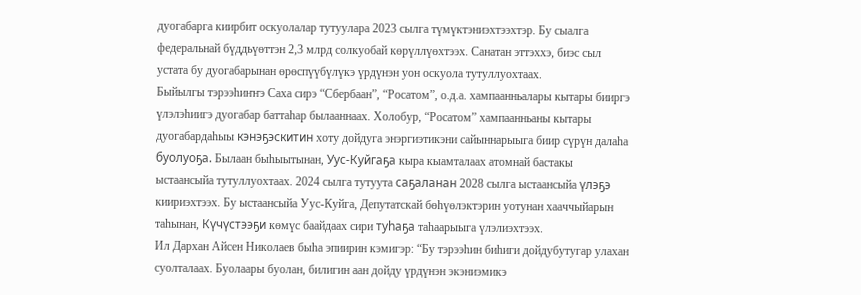дуогабарга киирбит оскуолалар тутуулара 2023 сылга түмүктэниэхтээхтэр. Бу сыалга федеральнай бүддьүөттэн 2,3 млрд солкуобай көрүллүөхтээх. Санатан эттэххэ, биэс сыл устата бу дуогабарынан өрөспүүбүлүкэ үрдүнэн уон оскуола тутуллуохтаах.
Быйылгы тэрээһиҥҥэ Саха сирэ “Сбербаан”, “Росатом”, о.д.а. хампаанньалары кытары бииргэ үлэлэһиигэ дуогабар баттаһар былааннаах. Холобур, “Росатом” хампаанньаны кытары дуогабардаһыы кэнэҕэскитин хоту дойдуга энэргиэтикэни сайыннарыыга биир сүрүн далаһа буолуоҕа. Былаан быһыытынан, Уус-Куйгаҕа кыра кыамталаах атомнай бастакы ыстаансыйа тутуллуохтаах. 2024 сылга тутуута саҕаланан 2028 сылга ыстаансыйа үлэҕэ киириэхтээх. Бу ыстаансыйа Уус-Куйга, Депутатскай бөһүөлэктэрин уотунан хааччыйарын таһынан, Күчүстээҕи көмүс баайдаах сири туһаҕа таһаарыыга үлэлиэхтээх.
Ил Дархан Айсен Николаев быһа эпиирин кэмигэр: “Бу тэрээһин биһиги дойдубутугар улахан суолталаах. Буолаары буолан, билигин аан дойду үрдүнэн экэниэмикэ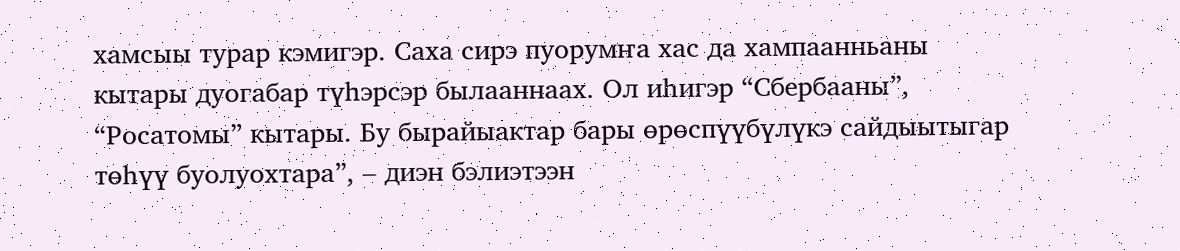хамсыы турар кэмигэр. Саха сирэ пуорумҥа хас да хампаанньаны кытары дуогабар түһэрсэр былааннаах. Ол иһигэр “Сбербааны”, “Росатомы” кытары. Бу бырайыактар бары өрөспүүбүлүкэ сайдыытыгар төһүү буолуохтара”, – диэн бэлиэтээн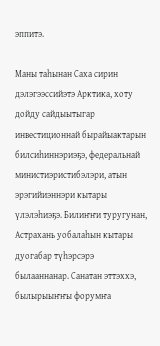эппитэ.

Маны таһынан Саха сирин дэлэгээссийэтэ Арктика, хоту дойду сайдыытыгар инвестиционнай бырайыактарын билсиһиннэриэҕэ, федеральнай министиэристибэлэри, атын эрэгийиэннэри кытары үлэлэһиэҕэ. Билиҥҥи туругунан, Астрахань уобалаһын кытары дуогабар түһэрсэрэ былааннанар. Санатан эттэххэ, былырыыҥҥы форумҥа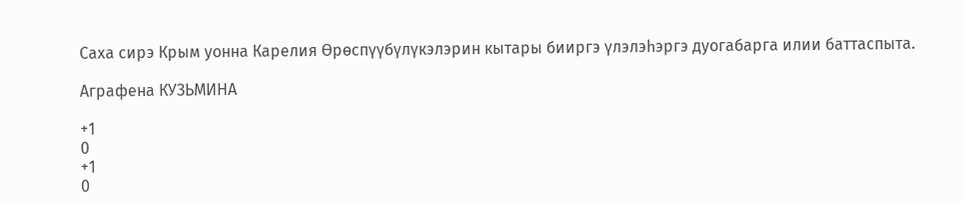Саха сирэ Крым уонна Карелия Өрөспүүбүлүкэлэрин кытары бииргэ үлэлэһэргэ дуогабарга илии баттаспыта.

Аграфена КУЗЬМИНА

+1
0
+1
0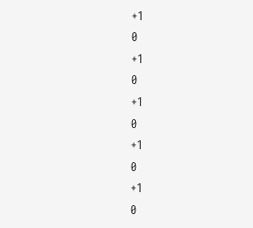+1
0
+1
0
+1
0
+1
0
+1
0